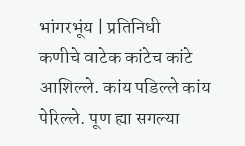भांगरभूंय | प्रतिनिधी
कणीचे वाटेक कांटेच कांटे आशिल्ले. कांय पडिल्ले कांय पेरिल्ले. पूण ह्या सगल्या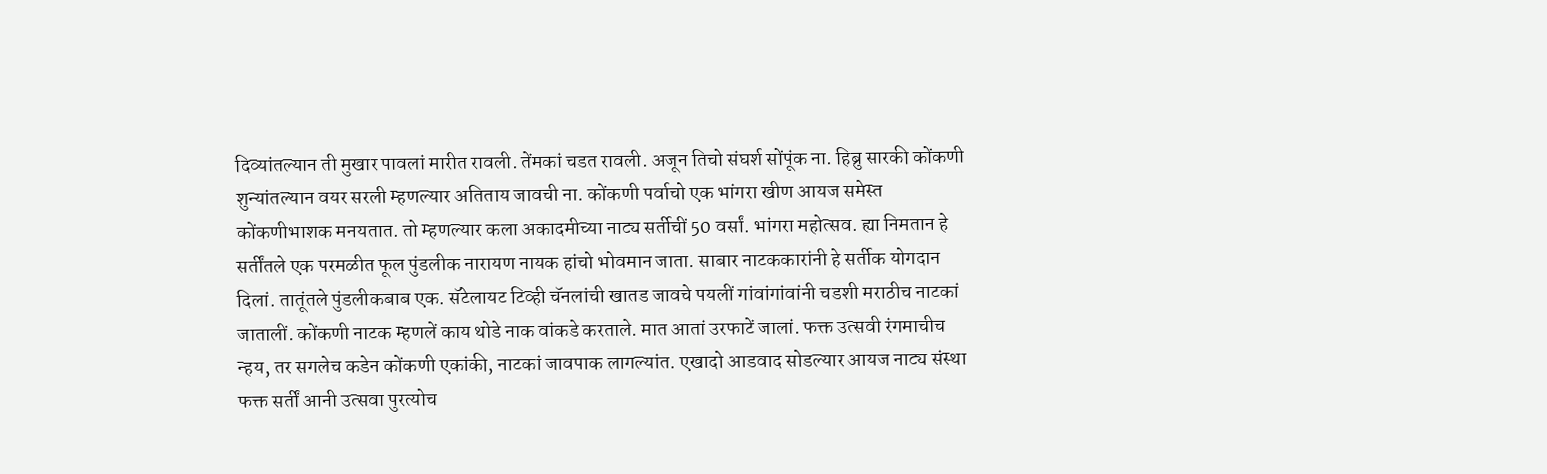दिव्यांतल्यान ती मुखार पावलां मारीत रावली. तेंमकां चडत रावली. अजून तिचो संघर्श सोंपूंक ना. हिब्रु सारकी कोंकणी शुन्यांतल्यान वयर सरली म्हणल्यार अतिताय जावची ना. कोंकणी पर्वाचो एक भांगरा खीण आयज समेस्त कोंकणीभाशक मनयतात. तो म्हणल्यार कला अकादमीच्या नाट्य सर्तीचीं 50 वर्सां. भांगरा महोत्सव. ह्या निमतान हे सर्तींतले एक परमळीत फूल पुंडलीक नारायण नायक हांचो भोवमान जाता. साबार नाटककारांनी हे सर्तीक योगदान दिलां. तातूंतले पुंडलीकबाब एक. सॅटेलायट टिव्ही चॅनलांची खातड जावचे पयलीं गांवांगांवांनी चडशी मराठीच नाटकां जातालीं. कोंकणी नाटक म्हणलें काय थोडे नाक वांकडे करताले. मात आतां उरफाटें जालां. फक्त उत्सवी रंगमाचीच न्हय, तर सगलेच कडेन कोंकणी एकांकी, नाटकां जावपाक लागल्यांत. एखादो आडवाद सोडल्यार आयज नाट्य संस्था फक्त सर्तीं आनी उत्सवा पुरत्योच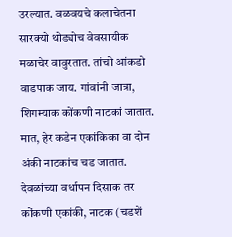उरल्यात. वळवयचे कलाचेतना सारक्यो थोड्योच वेवसायीक मळाचेर वावुरतात. तांचो आंकडो वाडपाक जाय. गांवांनी जात्रा, शिगम्याक कोंकणी नाटकां जातात. मात, हेर कडेन एकांकिका वा दोन अंकी नाटकांच चड जातात. देवळांच्या वर्धापन दिसाक तर कोंकणी एकांकी, नाटक (चडशें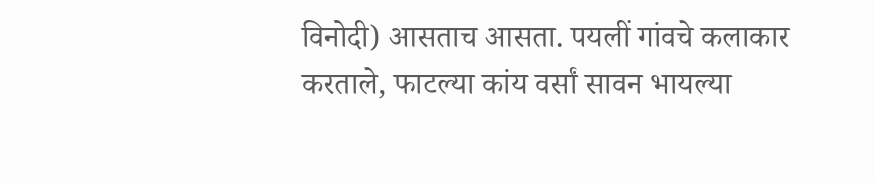विनोदी) आसताच आसता. पयलीं गांवचे कलाकार करताले, फाटल्या कांय वर्सां सावन भायल्या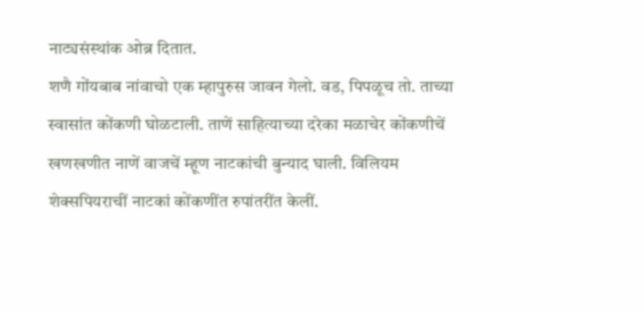नाट्यसंस्थांक ओब्र दितात.
शणै गोंयबाब नांवाचो एक म्हापुरुस जावन गेलो. वड, पिपळूच तो. ताच्या स्वासांत कोंकणी घोळटाली. ताणें साहित्याच्या दरेका मळाचेर कोंकणीचें खणखणीत नाणें वाजचें म्हूण नाटकांची बुन्याद घाली. विलियम शेक्सपियराचीं नाटकां कोंकणींत रुपांतरींत केलीं.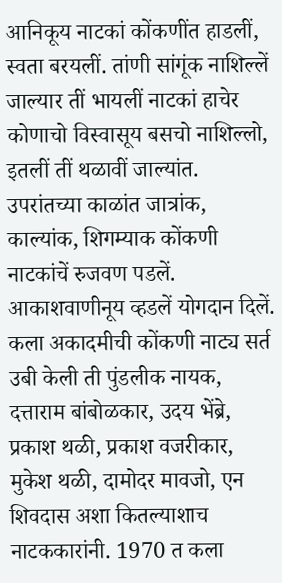आनिकूय नाटकां कोंकणींत हाडलीं, स्वता बरयलीं. तांणी सांगूंक नाशिल्लें जाल्यार तीं भायलीं नाटकां हाचेर कोणाचो विस्वासूय बसचो नाशिल्लो, इतलीं तीं थळावीं जाल्यांत. उपरांतच्या काळांत जात्रांक, काल्यांक, शिगम्याक कोंकणी नाटकांचें रुजवण पडलें. आकाशवाणीनूय व्हडलें योगदान दिलें. कला अकादमीची कोंकणी नाट्य सर्त उबी केली ती पुंडलीक नायक, दत्ताराम बांबोळकार, उदय भेंब्रे, प्रकाश थळी, प्रकाश वजरीकार, मुकेश थळी, दामोदर मावजो, एन शिवदास अशा कितल्याशाच नाटककारांनी. 1970 त कला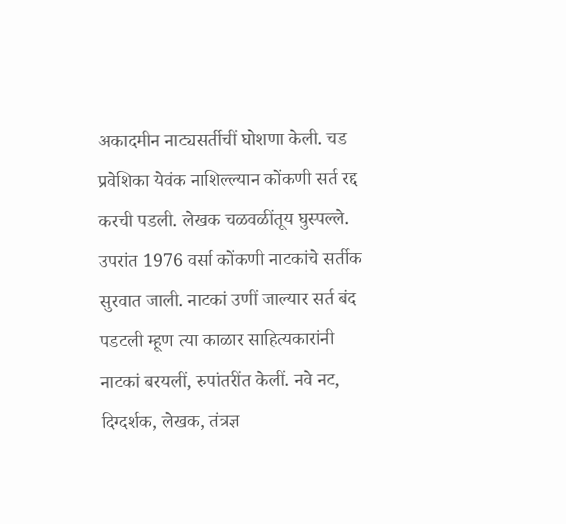अकादमीन नाट्यसर्तीचीं घोशणा केली. चड प्रवेशिका येवंक नाशिल्ल्यान कोंकणी सर्त रद्द करची पडली. लेखक चळवळींतूय घुस्पल्ले. उपरांत 1976 वर्सा कोंकणी नाटकांचे सर्तीक सुरवात जाली. नाटकां उणीं जाल्यार सर्त बंद पडटली म्हूण त्या काळार साहित्यकारांनी नाटकां बरयलीं, रुपांतरींत केलीं. नवे नट, दिग्दर्शक, लेखक, तंत्रज्ञ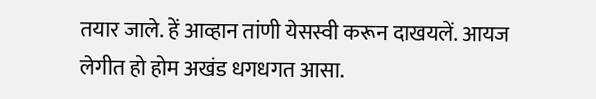तयार जाले. हें आव्हान तांणी येसस्वी करून दाखयलें. आयज लेगीत हो होम अखंड धगधगत आसा.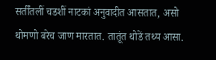सर्तींतलीं चडशीं नाटकां अनुवादीत आसतात, असो थोमणो बरेच जाण मारतात. तातूंत थोडें तथ्य आसा.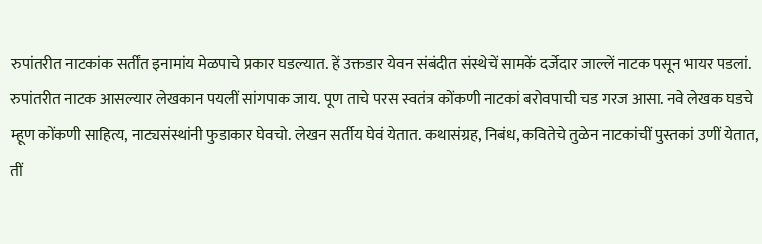रुपांतरीत नाटकांक सर्तींत इनामांय मेळपाचे प्रकार घडल्यात. हें उक्तडार येवन संबंदीत संस्थेचें सामकें दर्जेदार जाल्लें नाटक पसून भायर पडलां. रुपांतरीत नाटक आसल्यार लेखकान पयलीं सांगपाक जाय. पूण ताचे परस स्वतंत्र कोंकणी नाटकां बरोवपाची चड गरज आसा. नवे लेखक घडचे म्हूण कोंकणी साहित्य, नाट्यसंस्थांनी फुडाकार घेवचो. लेखन सर्तीय घेवं येतात. कथासंग्रह, निबंध, कवितेचे तुळेन नाटकांचीं पुस्तकां उणीं येतात, तीं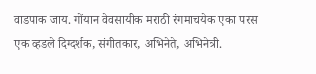वाडपाक जाय. गोंयान वेवसायीक मराठी रंगमाचयेक एका परस एक व्हडले दिग्दर्शक, संगीतकार, अभिनेते, अभिनेत्री.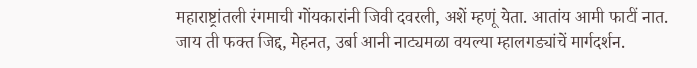महाराष्ट्रांतली रंगमाची गोंयकारांनी जिवी दवरली, अशें म्हणूं येता. आतांय आमी फाटीं नात. जाय ती फक्त जिद्द, मेहनत, उर्बा आनी नाट्यमळा वयल्या म्हालगड्यांचें मार्गदर्शन.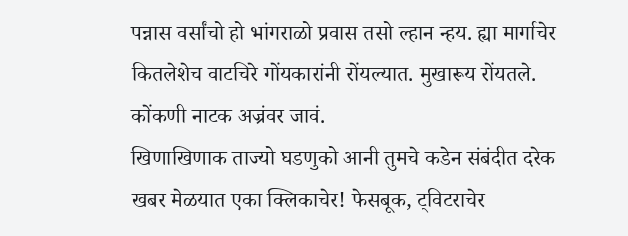पन्नास वर्सांचो हो भांगराळो प्रवास तसो ल्हान न्हय. ह्या मार्गाचेर कितलेशेच वाटचिरे गोंयकारांनी रोंयल्यात. मुखारूय रोंयतले. कोंकणी नाटक अज्रंवर जावं.
खिणाखिणाक ताज्यो घडणुको आनी तुमचे कडेन संबंदीत दरेक खबर मेळयात एका क्लिकाचेर! फेसबूक, ट्विटराचेर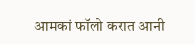आमकां फॉलो करात आनी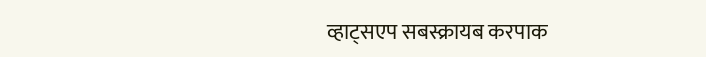व्हाट्सएप सबस्क्रायब करपाक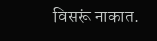विसरूं नाकात.